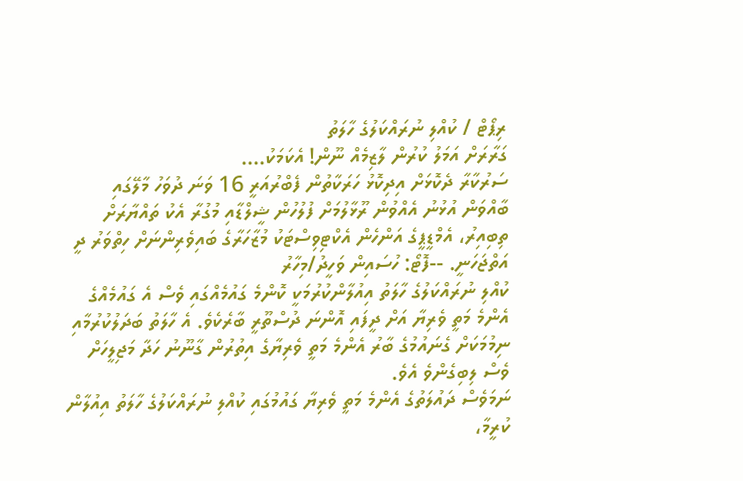ރިޕޯޓް / ކުއްލި ނުރައްކަލުގެ ހާލަތު
ގަރާރަށް އަމަލު ކުރުން ލާޒިމެއް ނޫން! އެކަމަކު....
ސަރުކާރާ ދެކޮޅަށް އިދިކޮޅު ހަރަކާތުން ފެބްރުއަރީ 16 ވަނަ ދުވަހު މާލޭގައި ބާއްވަން އުޅުނު އެއްވުން ރޫޅާލުމަށް ފުލުހުން ޝީލްޑާއި މުގުރާ އެކު ތައްޔާރަށް ތިބިއިރު، އެމްޑީޕީގެ އަންހެން އެކްޓިވިސްޓަކު މުޒާހަރާގެ ބައިވެރިންނަށް ހިތްވަރު ދީ އަތްޖަހަނީ. --ފޮޓޯ: ހުސައިން ވަހީދު/މިހާރު
ކުއްލި ނުރައްކަލުގެ ހާލަތު އިއުލާންކުރުމަކީ ކޮންމެ ގައުމެއްގައި ވެސް އެ ގައުމެއްގެ އެންމެ މަތީ ވެރިޔާ އަށް ދީފައި އޮންނަ ދުސްތޫރީ ބާރެކެވެ. އެ ހާލަތު ބަދަލުކުރުމާއި ނިމުމަކަށް ގެނައުމުގެ ބާރު އެންމެ މަތީ ވެރިޔާގެ އިތުރުން ގާނޫނު ހަދާ މަޖިލީހަށް ވެސް ލިބިގެންވެ އެވެ.
ނަމަވެސް ދައުލަތުގެ އެންމެ މަތީ ވެރިޔާ ގައުމުގައި ކުއްލި ނުރައްކަލުގެ ހާލަތު އިއުލާން ކުރީމާ،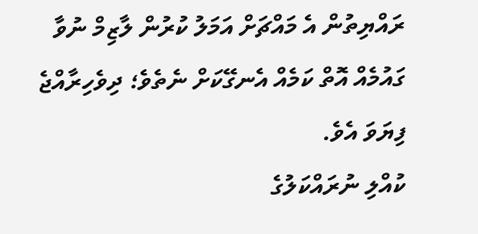ރައްޔިތުން އެ މައްޗަށް އަމަލު ކުރުން ލާޒިމް ނުވާ ގައުމެއް އޮތް ކަމެއް އެނގޭކަށް ނެތެވެ؛ ދިވެހިރާއްޖެ ފިޔަވަ އެވެ.
ކުއްލި ނުރައްކަލުގެ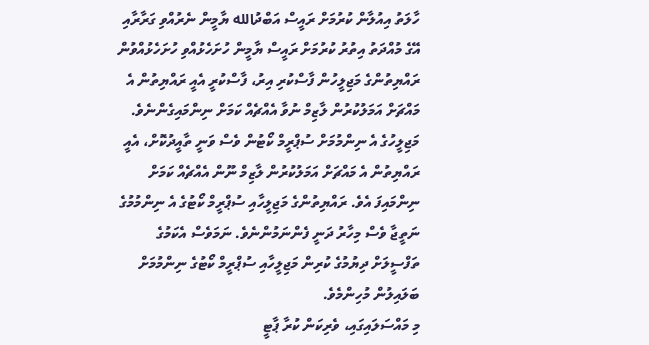ހާލަތު އިއުލާން ކުރުމަށް ރައީސް އަބްދުالله ޔާމީން ނެރުއްވި ގަރާރާއި އޭގެ މުއްދަތު އިތުރު ކުރުމަށް ރައީސް ޔާމީން ހުށަހެޅުއްވި ހުށަހެޅުއްވުން ރައްޔިތުންގެ މަޖިލީހުން ފާސްކުރި އިރު، ފާސްކުރީ އެއީ ރައްޔިތުން އެ މައްޗަށް އަމަލުކުރުން ލާޒިމް ނުވާ އެއްޗެއް ކަމަށް ނިންމައިގެންނެވެ.
މަޖިލީހުގެ އެ ނިންމުމަށް ސުޕްރީމް ކޯޓުން ވެސް ވަނީ ތާއީދުކޮށް، އެއީ ރައްޔިތުން އެ މައްޗަށް އަމަލުކުރުން ލާޒިމް ނޫން އެއްޗެއް ކަމަށް ނިންމައިފަ އެވެ. ރައްޔިތުންގެ މަޖިލީހާއި ސުޕްރީމް ކޯޓުގެ އެ ނިންމުމުގެ ނަތީޖާ ވެސް މިހާރު ދަނީ ފެންނަމުންނެވެ. ނަމަވެސް އެކަމުގެ ތަފްސީލަށް ދިޔުމުގެ ކުރިން މަޖިލީހާއި ސުޕްރީމް ކޯޓުގެ ނިންމުމަށް ބަލައިލުން މުހިންމެވެ.
މި މައްސަލައިގައި، ވެރިކަން ކުރާ ޕާޓީ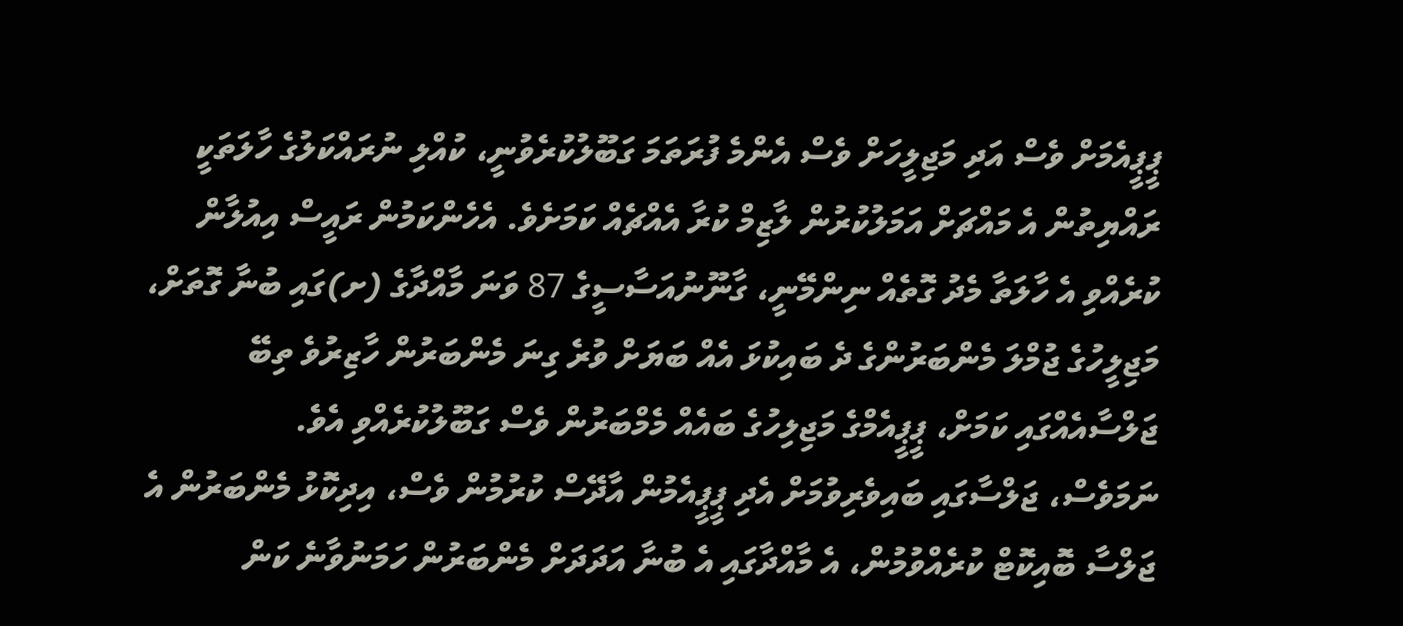ޕީޕީއެމަށް ވެސް އަދި މަޖިލީހަށް ވެސް އެންމެ ފުރަތަމަ ގަބޫލުކުރެވުނީ، ކުއްލި ނުރައްކަލުގެ ހާލަތަކީ ރައްޔިތުން އެ މައްޗަށް އަމަލުކުރުން ލާޒިމް ކުރާ އެއްޗެއް ކަމަށެވެ. އެހެންކަމުން ރައީސް އިއުލާން ކުރެއްވި އެ ހާލަތާ މެދު ގޮތެއް ނިންމޭނީ، ގާނޫނުއަސާސީގެ 87 ވަނަ މާއްދާގެ (ށ)ގައި ބުނާ ގޮތަށް، މަޖިލީހުގެ ޖުމްލަ މެންބަރުންގެ ދެ ބައިކުޅަ އެއް ބަޔަށް ވުރެ ގިނަ މެންބަރުން ހާޒިރުވެ ތިބޭ ޖަލްސާއެއްގައި ކަމަށް، ޕީޕީއެމްގެ މަޖިލިހުގެ ބައެއް މެމްބަރުން ވެސް ގަބޫލުކުރެއްވި އެވެ.
ނަމަވެސް، ޖަލްސާގައި ބައިވެރިވުމަށް އެދި ޕީޕީއެމުން އާދޭސް ކުރުމުން ވެސް، އިދިކޮޅު މެންބަރުން އެ ޖަލްސާ ބޮއިކޮޓް ކުރެއްވުމުން، އެ މާއްދާގައި އެ ބުނާ އަދަދަށް މެންބަރުން ހަމަނުވާނެ ކަން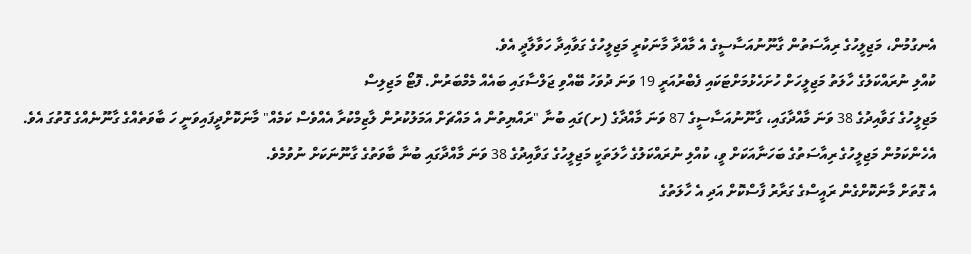އެނގުމުން، މަޖިލީހުގެ ރިއާސަތުން ގާނޫނުއަސާސީގެ އެ މާއްދާ މާނަކުރީ މަޖިލީހުގެ ގަވާއިދާ ހަވާލާދީ އެވެ.
ކުއްލި ނުރައްކަލުގެ ހާލަތު މަޖިލީހަށް ހުށަހެޅުމަށްޓަކައި ފެބްރުއަރީ 19 ވަނަ ދުވަހު ބޭއްވި ޖަލްސާގައި ބައެއް މެމްބަރުން. ފޮޓޯ މަޖިލިސް
މަޖިލީހުގެ ގަވާއިދުގެ 38 ވަނަ މާއްދާގައި، ގާނޫނުއަސާސީގެ 87 ވަނަ މާއްދާގެ (ށ)ގައި ބުނާ "ރައްޔިތުން އެ މައްޗަށް އަމަލުކުރުން ލާޒިމްކުރާ އެއްވެސް ކަމެއް" މާނަކޮށްދީފައިވަނީ ހަ ބާވަތެއްގެ ގާނޫނެއްގެ ގޮތުގަ އެވެ. އެހެންކަމުން މަޖިލީހުގެ ރިއާސަތުގެ ބަހަނާއަކަށް ވީ، ކުއްލި ނުރައްކަލުގެ ހާލަތަކީ މަޖިލީހުގެ ގަވާއިދުގެ 38 ވަނަ މާއްދާގައި ބުނާ ބާވަތުގެ ގާނޫނަކަށް ނުވުމެވެ.
އެ ގޮތަށް މާނަކޮށްގެން ރައީސްގެ ގަރާރު ފާސްކޮށް އަދި އެ ހާލަތުގެ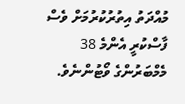މުއްދަތު އިތުރުކުރުމަށް ވެސް ފާސްކުރީ އެންމެ 38 މެމްބަރުންގެ ވޯޓުންނެވެ.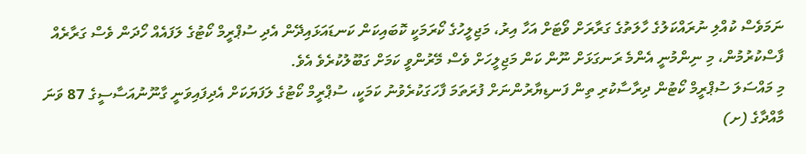ނަމަވެސް ކުއްލި ނުރައްކަލުގެ ހާލަތުގެ ގަރާރަށް ވޯޓަށް އަހާ އިރު، މަޖިލީހުގެ ކޯރަމަކީ ކޮބައިކަން ކަނޑައަޅައިދޭން އެދި ސުޕްރީމް ކޯޓުގެ ލަފައެއް ހޯދަން ވެސް ގަރާރެއް ފާސްކުރުމުން، މި ނިންމުނީ އެންމެ ރަނގަޅަށް ނޫން ކަން މަޖިލީހަށް ވެސް މޭރުންވީ ކަމަށް ގަބޫލުކުރެވެ އެވެ.
މި މައްސަލަ ސުޕްރީމް ކޯޓުން ދިރާސާކުރި ތިން ފަނޑިޔާރުންނަށް ފުރަތަމަ ފާހަގަކުރެވުނު ކަމަކީ، ސުޕްރީމް ކޯޓުގެ ލަފަޔަކަށް އެދިފައިވަނީ ގާނޫނުއަސާސީގެ 87 ވަނަ މާއްދާގެ (ށ)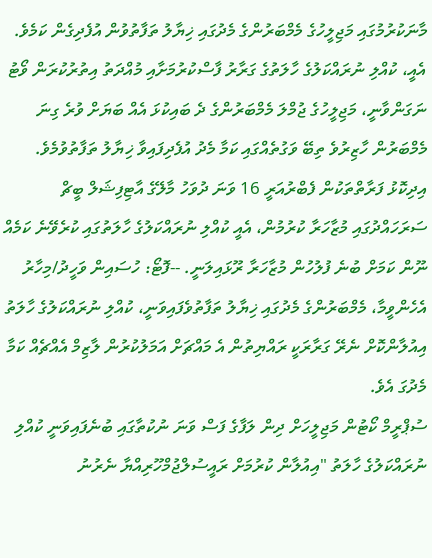މާނަކުރުމުގައި މަޖިލީހުގެ މެމްބަރުންގެ މެދުގައި ޚިޔާލު ތަފާތުވުން އުފެދިގެން ކަމެވެ. އެއީ، ކުއްލި ނުރައްކަލުގެ ހާލަތުގެ ގަރާރު ފާސްކުރުމަށާއި މުއްދަތު އިތުރުކުރަން ވޯޓު ނަގަންވާނީ، މަޖިލީހުގެ ޖުމްލަ މެމްބަރުންގެ ދެ ބައިކުޅަ އެއް ބަޔަށް ވުރެ ގިނަ މެމްބަރުން ހާޒިރުވެ ތިބޭ ވަގުތެއްގައި ކަމާ މެދު އުފެދިފައިވާ ޚިޔާލު ތަފާތުވުމެވެ.
އިދިކޮޅު ފަރާތްތަކުން ފެބްރުއަރީ 16 ވަނަ ދުވަހު މާލޭގެ އާޓިފިޝަލް ބީޗް ސަރަހައްދުގައި މުޒާހަރާ ކުރުމުން، އެއީ ކުއްލި ނުރައްކަލުގެ ހާލަތުގައި ކުރެވޭނެ ކަމެއް ނޫން ކަމަށް ބުނެ ފުލުހުން މުޒާހަރާ ރޫޅައިލަނީ. --ފޮޓޯ: ހުސައިން ވަހީދު/މިހާރު
އެހެންވީމާ، މެމްބަރުންގެ މެދުގައި ޚިޔާލު ތަފާތުވެފައިވަނީ، ކުއްލި ނުރައްކަލުގެ ހާލަތު އިއުލާންކޮށް ނެރޭ ގަރާރަކީ ރައްޔިތުން އެ މައްޗަށް އަމަލުކުރުން ލާޒިމް އެއްޗެއް ކަމާ މެދުގަ އެވެ.
ސުޕްރީމް ކޯޓުން މަޖިލީހަށް ދިން ލަފާގެ ފަސް ވަނަ ނުކުތާގައި ބުނެފައިވަނީ ކުއްލި ނުރައްކަލުގެ ހާލަތު "އިއުލާން ކުރުމަށް ރައީސުލްޖުމްހޫރިއްޔާ ނެރުނު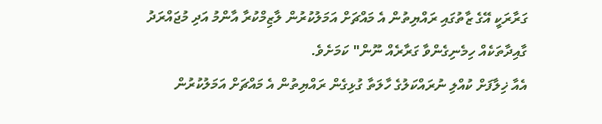ގަރާރަކީ އޭގެ ޒާތުގައި ރައްޔިތުން އެ މައްޗަށް އަމަލުކުރުން ލާޒިމްކުރާ އާންމު އަދި މުޖައްރަދު ގާއިދާތަކެއް ހިމެނިގެންވާ ގަރާރެއް ނޫން" ކަމަށެވެ.
އެއާ ޚިލާފަށް ކުއްލި ނުރައްކަލުގެ ހާލަތާ ގުޅިގެން ރައްޔިތުން އެ މައްޗަށް އަމަލުކުރުން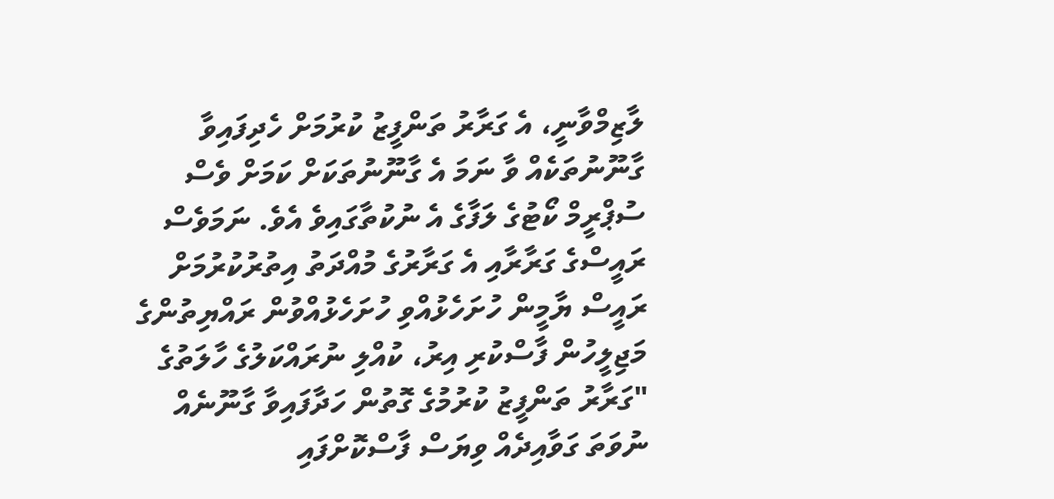ލާޒިމްވާނީ، އެ ގަރާރު ތަންފީޒު ކުރުމަށް ހެދިފައިވާ ގާނޫނުތަކެއް ވާ ނަމަ އެ ގާނޫނުތަކަށް ކަމަށް ވެސް ސުޕްރީމް ކޯޓުގެ ލަފާގެ އެ ނުކުތާގައިވެ އެވެ. ނަމަވެސް ރައީސްގެ ގަރާރާއި އެ ގަރާރުގެ މުއްދަތު އިތުރުކުރުމަށް ރައީސް ޔާމީން ހުށަހެޅުއްވި ހުށަހެޅުއްވުން ރައްޔިތުންގެ މަޖިލީހުން ފާސްކުރި އިރު، ކުއްލި ނުރައްކަލުގެ ހާލަތުގެ "ގަރާރު ތަންފީޒު ކުރުމުގެ ގޮތުން ހަދާފައިވާ ގާނޫނެއް ނުވަތަ ގަވާއިދެއް ވިޔަސް ފާސްކޮށްފައި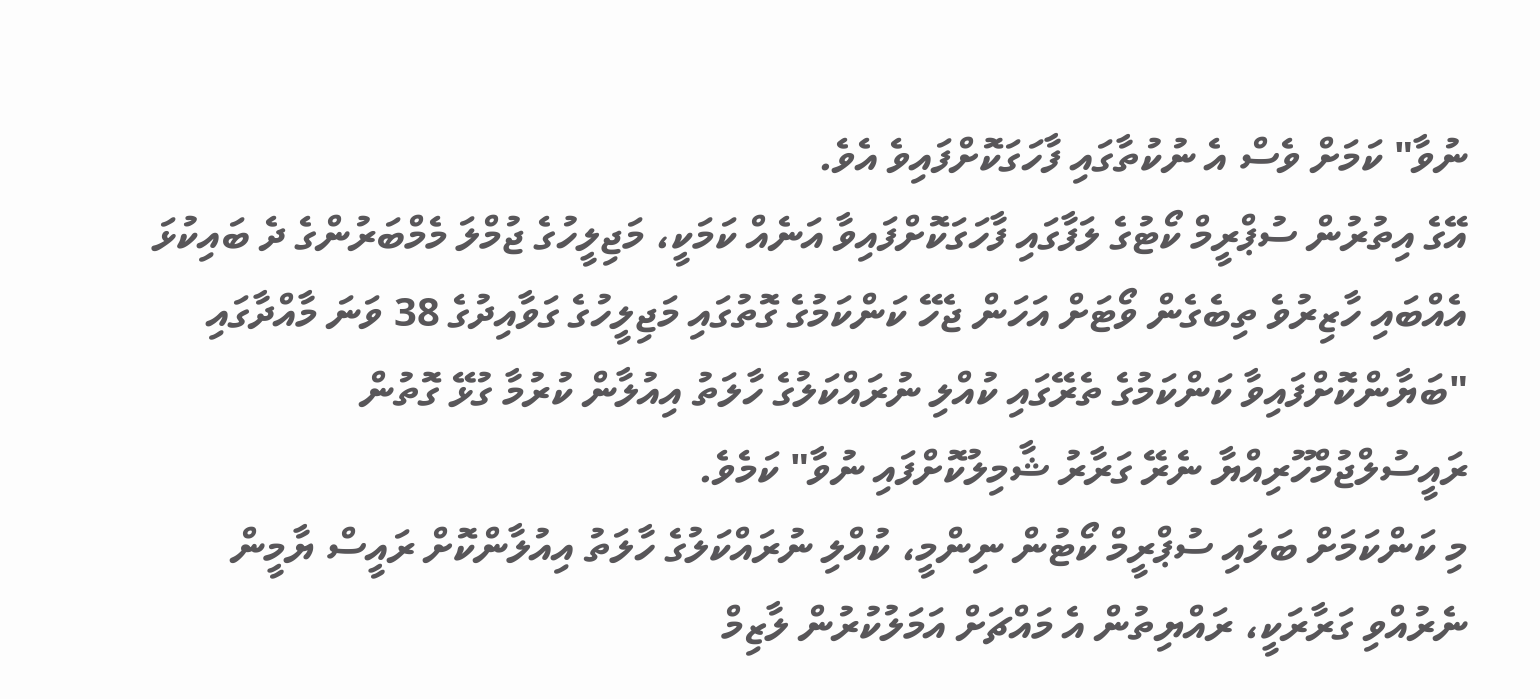ނުވާ" ކަމަށް ވެސް އެ ނުކުތާގައި ފާހަގަކޮށްފައިވެ އެވެ.
އޭގެ އިތުރުން ސުޕްރީމް ކޯޓުގެ ލަފާގައި ފާހަގަކޮށްފައިވާ އަނެއް ކަމަކީ، މަޖިލީހުގެ ޖުމްލަ މެމްބަރުންގެ ދެ ބައިކުޅަ އެއްބައި ހާޒިރުވެ ތިބެގެން ވޯޓަށް އަހަން ޖެހޭ ކަންކަމުގެ ގޮތުގައި މަޖިލީހުގެ ގަވާއިދުގެ 38 ވަނަ މާއްދާގައި "ބަޔާންކޮށްފައިވާ ކަންކަމުގެ ތެރޭގައި ކުއްލި ނުރައްކަލުގެ ހާލަތު އިއުލާން ކުރުމާ ގުޅޭ ގޮތުން ރައީސުލްޖުމްހޫރިއްޔާ ނެރޭ ގަރާރު ޝާމިލުކޮށްފައި ނުވާ" ކަމެވެ.
މި ކަންކަމަށް ބަލައި ސުޕްރީމް ކޯޓުން ނިންމީ، ކުއްލި ނުރައްކަލުގެ ހާލަތު އިއުލާންކޮށް ރައީސް ޔާމީން ނެރުއްވި ގަރާރަކީ، ރައްޔިތުން އެ މައްޗަށް އަމަލުކުރުން ލާޒިމް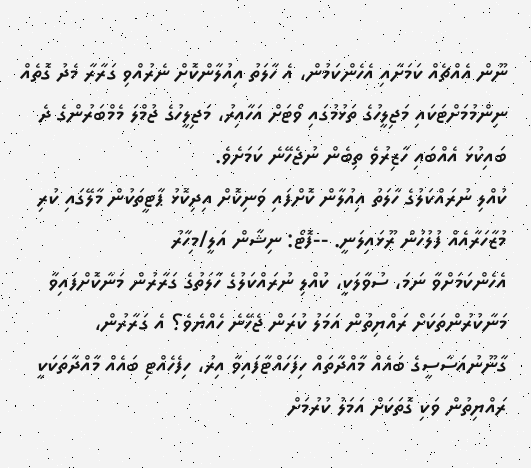ނޫން އެއްޗެއް ކަމަށާއި އެހެންކަމުން، އެ ހާލަތު އިއުލާންކޮށް ނެރުއްވި ގަރާރާ މެދު ގޮތެއް ނިންމުމަށްޓަކައި މަޖިލީހުގެ ތަޅުމުގައި ވޯޓަށް އަހާއިރު، މަޖިލީހުގެ ޖުމްލަ މެމްބަރުންގެ ދެ ބައިކުޅަ އެއްބައި ހާޒިރުވެ ތިބެން ނުޖެހޭނެ ކަމަށެވެ.
ކުއްލި ނުރައްކަލުގެ ހާލަތު އިއުލާން ކޮށްފައި ވަނިކޮށް އިދިކޮޅު ޕާޓީތަކުން މާލޭގައި ކުރި މުޒާހަރާއެއް ފުލުހުން ރޫޅައިލަނީ. --ފޮޓޯ: ނިޝާން އަލީ/މިހާރު
އެހެންކަމަށްވާ ނަމަ، ސުވާލަކީ، ކުއްލި ނުރައްކަލުގެ ހާލަތުގެ ގަރާރުން މަނާކޮށްފައިވާ މަނާކުރުންތަކަށް ރައްޔިތުން އަމަލު ކުރަން ޖެހޭނެ ހެއްޔެވެ؟ އެ ގަރާރުން، ގާނޫނުއަސާސީގެ ބައެއް މާއްދާތައް ހިފަހައްޓާފައިވާ އިރު، ހިފެހެއްޓި ބައެއް މާއްދާތަކަކީ ރައްޔިތުން ވަކި ގޮތަކަށް އަމަލު ކުރުމަށް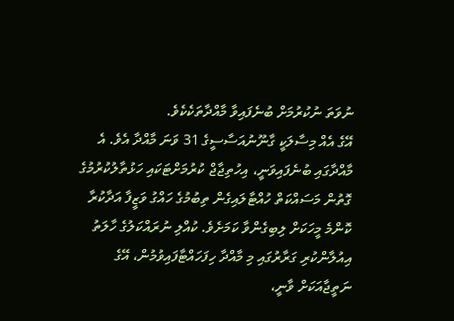ނުވަތަ ނުކުރުމަށް ބުނެފައިވާ މާއްދާތަކެކެވެ.
އޭގެ އެއް މިސާލަކީ ގާނޫނުއަސާސީގެ 31 ވަނަ މާއްދާ އެވެ. އެ މާއްދާގައި ބުނެފައިވަނީ، އިހުތިޖާޖް ކުރުމަށްޓަކައި ހަޅުތާލުކުރުމުގެ ގޮތުން މަސައްކަތް ހުއްޓާލައިގެން ތިބުމުގެ ހައްގު ވަޒީފާ އަދާކުރާ ކޮންމެ މީހަކަށް ލިބިގެންވާ ކަމަށެވެ. ކުއްލި ނުރައްކަލުގެ ހާލަތު އިއުލާންކުރި ގަރާރުގައި މި މާއްދާ ހިފަހައްޓާފައިވުމުން، އޭގެ ނަތީޖާއަކަށް ވާނީ،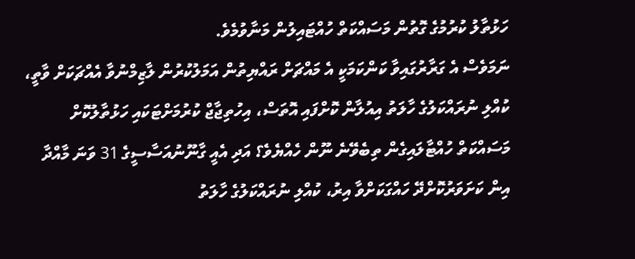ހަޅުތާލު ކުރުމުގެ ގޮތުން މަސައްކަތް ހުއްޓައިލުން މަނާވުމެވެ.
ނަމަވެސް އެ ގަރާރުގައިވާ ކަންކަމަކީ އެ މައްޗަށް ރައްޔިތުން އަމަލުކުރުން ލާޒިމްނުވާ އެއްޗަކަށް ވާތީ، ކުއްލި ނުރައްކަލުގެ ހާލަތު އިއުލާން ކޮށްފައި އޮތަސް، އިހުތިޖާޖް ކުރުމަށްޓަކައި ހަޅުތާލުކޮށް މަސައްކަތް ހުއްޓާލައިގެން ތިބެވޭނެ ނޫން ހެއްޔެވެ؟ އަދި އެއީ ގާނޫނުއަސާސީގެ 31 ވަނަ މާއްދާ އިން ކަށަވަރުކޮށްދޭ ހައްގަކަށްވާ އިރު، ކުއްލި ނުރައްކަލުގެ ހާލަތު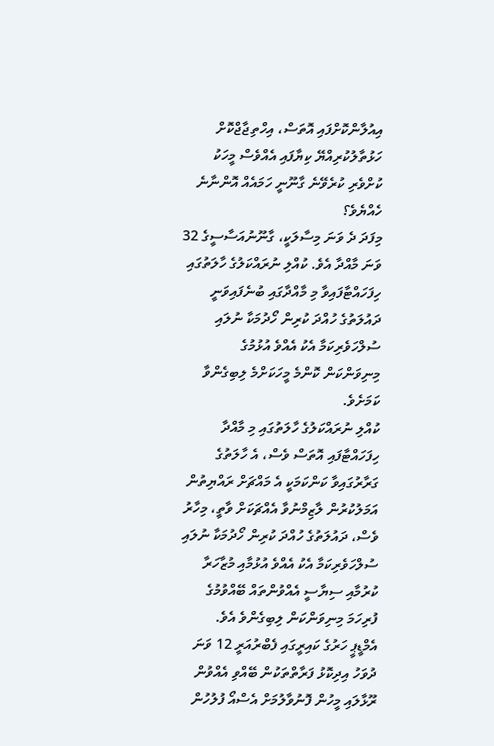އިއުލާންކޮށްފައި އޮތަސް، އިހްތިޖާޖްކޮށް ހަޅުތާލުކުރިއްޔޭ ކިޔާފައި އެއްވެސް މީހަކު ކުށްވެރި ކުރެވޭނެ ގާނޫނީ ހަމައެއް އޮންނާނެ ހެއްޔެވެ؟
މިފަދަ ދެ ވަނަ މިސާލަކީ، ގާނޫނުއަސާސީގެ 32 ވަނަ މާއްދާ އެވެ. ކުއްލި ނުރައްކަލުގެ ހާލަތުގައި ހިފަހައްޓާފައިވާ މި މާއްދާގައި ބުނެފައިވަނީ ދައުލަތުގެ ހުއްދަ ކުރިން ހޯދުމަކާ ނުލައި ސުލްހަވެރިކަމާ އެކު އެއްވެ އުޅުމުގެ މިނިވަންކަން ކޮންމެ މީހަކަށްމެ ލިބިގެންވާ ކަމަށެވެ.
ކުއްލި ނުރައްކަލުގެ ހާލަތުގައި މި މާއްދާ ހިފަހައްޓާފައި އޮތަސް ވެސް، އެ ހާލަތުގެ ގަރާރުގައިވާ ކަންކަމަކީ އެ މައްޗަށް ރައްޔިތުން އަމަލުކުރުން ލާޒިމްނުވާ އެއްޗަކަށް ވާތީ، މިހާރު ވެސް، ދައުލަތުގެ ހުއްދަ ކުރިން ހޯދުމަކާ ނުލައި ސުލްހަވެރިކަމާ އެކު އެއްވެ އުޅުމާއި މުޒާހަރާ ކުރުމާއި ސިޔާސީ އެއްވުންތައް ބޭއްވުމުގެ ފުރިހަމަ މިނިވަންކަން ލިބިގެންވެ އެވެ.
އެމްޑީޕީ ހަރުގެ ކައިރީގައި ފެބްރުއަރީ 12 ވަނަ ދުވަހު އިދިކޮޅު ފަރާތްތަކުން ބޭއްވި އެއްވުން ރޫޅާލައި މީހުން ފޮނުވާލުމަށް އެސްއޯ ފުލުހުން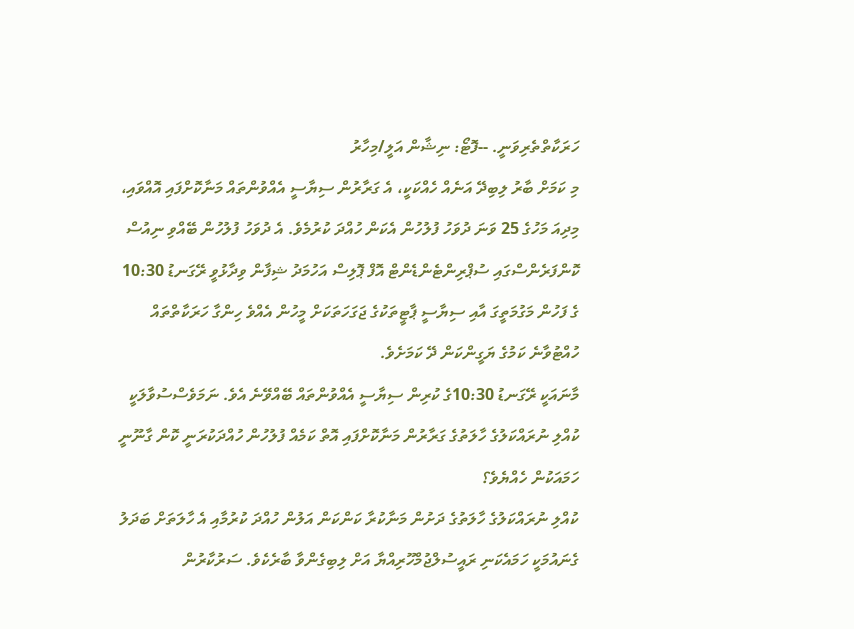ހަރަކާތްތެރިވަނީ. --ފޮޓޯ: ނިޝާން އަލީ/މިހާރު
މި ކަމަށް ބާރު ލިބިދޭ އަނެއް ހެއްކަކީ، އެ ގަރާރުން ސިޔާސީ އެއްވުންތައް މަނާކޮށްފައި އޮއްވައި، މިދިއަ މަހުގެ 25 ވަނަ ދުވަހު ފުލުހުން އެކަން ހުއްދަ ކުރުމެވެ. އެ ދުވަހު ފުލުހުން ބޭއްވި ނިއުސް ކޮންފަރެންސްގައި ސުޕްރިންޓެންޑެންޓް އޮފް ޕޮލިސް އަހުމަދު ޝިފާން ވިދާޅުވީ ރޭގަނޑު 10:30 ގެ ފަހުން މަގުމަތީގަ އާއި ސިޔާސީ ޕާޓީތަކުގެ ޖަގަހަތަކަށް މީހުން އެއްވެ ހިންގާ ހަރަކާތްތައް ހުއްޓުވާނެ ކަމުގެ ޔަގީންކަން ދޭ ކަމަށެވެ.
މާނައަކީ ރޭގަނޑު 10:30ގެ ކުރިން ސިޔާސީ އެއްވުންތައް ބޭއްވޭނެ އެވެ. ނަމަވެސްސުވާލަކީ ކުއްލި ނުރައްކަލުގެ ހާލަތުގެ ގަރާރުން މަނާކޮށްފައި އޮތް ކަމެއް ފުލުހުން ހުއްދަކުރަނީ ކޮން ގާނޫނީ ހަމައަކުން ހެއްޔެވެ؟
ކުއްލި ނުރައްކަލުގެ ހާލަތުގެ ދަށުން މަނާކުރާ ކަންކަން އަލުން ހުއްދަ ކުރުމާއި އެ ހާލަތަށް ބަދަލު ގެނައުމަކީ ހަމައެކަނި ރައީސުލްޖުމްހޫރިއްޔާ އަށް ލިބިގެންވާ ބާރެކެވެ. ސަރުކާރުން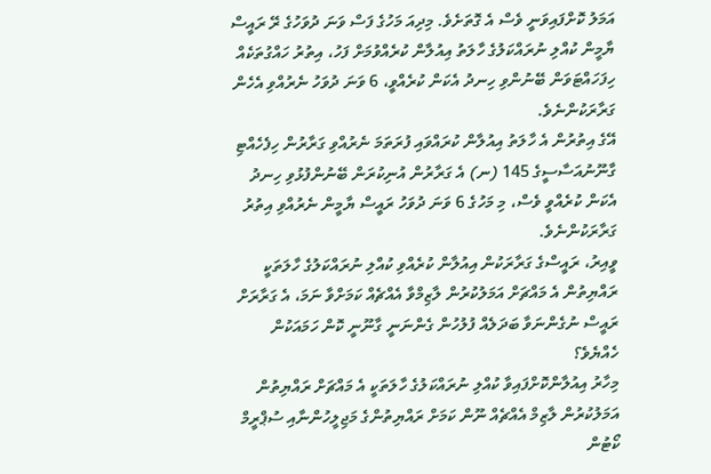އަމަލު ކޮށްފައިވަނީ ވެސް އެ ގޮތަށެވެ. މިދިއަ މަހުގެ ފަސް ވަނަ ދުވަހުގެ ރޭ ރައީސް ޔާމީން ކުއްލި ނުރައްކަލުގެ ހާލަތު އިއުލާން ކުރެއްވުމަށް ފަހު، އިތުރު ހައްގުތަކެއް ހިފަހައްޓަވަން ބޭނުންވި ހިނދު އެކަން ކުރެއްވީ، 6 ވަނަ ދުވަހު ނެރުއްވި އެހެން ގަރާރަކުންނެވެ.
އޭގެ އިތުރުން އެ ހާލަތު އިއުލާން ކުރައްވައި ފުރަތަމަ ނެރުއްވި ގަރާރުން ހިފެހެއްޓި ގާނޫނުއަސާސީގެ 145 (ނ) އެ ގަރާރުން އުނިކުރަން ބޭނުންފުޅުވި ހިނދު އެކަން ކުރެއްވީ ވެސް، މި މަހުގެ 6 ވަނަ ދުވަހު ރައީސް ޔާމީން ނެރުއްވި އިތުރު ގަރާރަކުންނެވެ.
ވީއިރު، ރައީސްގެ ގަރާރަކުން އިއުލާން ކުރެއްވި ކުއްލި ނުރައްކަލުގެ ހާލަތަކީ ރައްޔިތުން އެ މައްޗަށް އަމަލުކުރުން ލާޒިމްވާ އެއްޗެއް ކަމަށްވާ ނަމަ، އެ ގަރާރަށް ރައީސް ނުގެންނަވާ ބަދަލެއް ފުލުހުން ގެންނަނީ ގާނޫނީ ކޮން ހަމައަކުން ހެއްޔެވެ؟
މިހާރު އިއުލާންކޮށްފައިވާ ކުއްލި ނުރައްކަލުގެ ހާލަތަކީ އެ މައްޗަށް ރައްޔިތުން އަމަލުކުރުން ލާޒިމް އެއްޗެއް ނޫން ކަމަށް ރައްޔިތުންގެ މަޖިލީހުންނާއި ސުޕްރީމް ކޯޓުން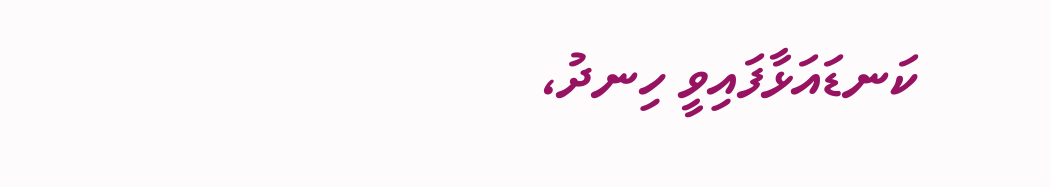ކަނޑައަޅާފައިވީ ހިނދު،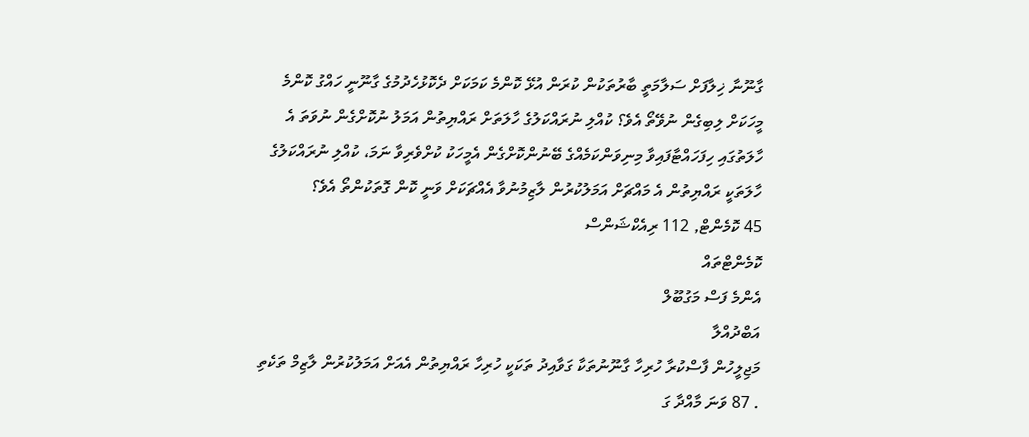ގާނޫނާ ޚިލާފަށް ސަލާމަތީ ބާރުތަކުން ކުރަން އުޅޭ ކޮންމެ ކަމަކަށް ދެކޮޅުހެދުމުގެ ގާނޫނީ ހައްގު ކޮންމެ މީހަކަށް ލިބިގެން ނުވޭތޯ އެވެ؟ ކުއްލި ނުރައްކަލުގެ ހާލަތަށް ރައްޔިތުން އަމަލު ނުކޮށްގެން ނުވަތަ އެ ހާލަތުގައި ހިފަހައްޓާފައިވާ މިނިވަންކަމެއްގެ ބޭނުންކޮށްގެން އެމީހަކު ކުށްވެރިވާ ނަމަ، ކުއްލި ނުރައްކަލުގެ ހާލަތަކީ ރައްޔިތުން އެ މައްޗަށް އަމަލުކުރުން ލާޒިމުނުވާ އެއްޗަކަށް ވަނީ ކޮން ގޮތަކުންތޯ އެވެ؟
45 ކޮމެންޓް, 112 ރިއެކްޝަންސް
ކޮމެންޓްތައް
އެންމެ ފަސް މަގުބޫލް
އަބްދުއްލާ
މަޖިލީހުން ފާސްކުރާ ހުރިހާ ގާނޫނުތަކާ ގަވާއިދު ތަކަކީ ހުރިހާ ރައްޔިތުން އެއަށް އަމަލުކުރުން ލާޒިމް ތަކެތި . 87 ވަނަ މާއްދާ ގަ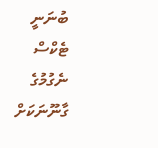ބުނަނީ ޓެކްސް ނެގުމުގެ ގާނޫނަކަށް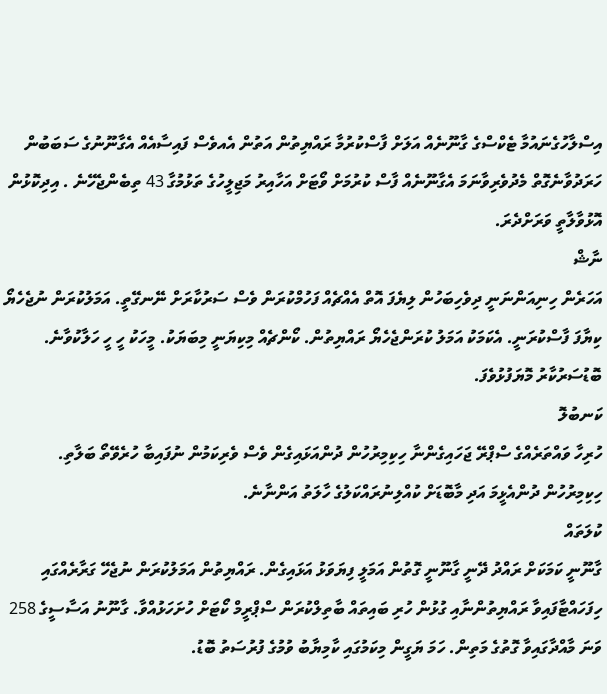އިސްލާހުގެނައުމާ ޓެކްސްގެ ގާނޫނެއް އަލަށް ފާސްކުރުމާ ރައްޔިތުން އަތުން އެއވެސް ފައިސާއެއް އެގާނޫނުގެ ސަބަބުން ހަރަދުވާނެގޮތް މެދުވެރިވާނަމަ އެގާނޫނެއް ފާސް ކުރުމަށް ވޯޓަށް އަހާއިރު މަޖިލީހުގެ ތަޅުމުގާ 43 ތިބެންޖެހޭނެ . އިދިކޮޅުން އޮޅުވާލާތީ ވަރަށްދެރަ.
ނާޝް
އަހަރެން ހިނިއަންނަނީ ދިވެހިބަހުން ލިޔެފަ އޮތް އެއްޗެއް ފަހުމްކުރަން ވެސް ސަރުކާރަށް ނޭނގޭތީ. އަމަލުކުރަން ނުޖެހެޔޯ ކިޔާފަ ފާސްކުރަނީ. އެކަމަކު އަމަލު ކުރަންޖެހެޔޯ ރައްޔިތުން. ކޯންޗެއް މިކިޔަނީ މިބަޔަކު. މީހަކު ހީ ހީ ހަލާކުވާނެ. ބޮޑުސަރުކާރު މޮޔަފުޅުވެފަ.
ކަނބުލޮ
ހުރިހާ ވައްތަރެއްގެ ސްޕްރޭ ޖަހައިގެންނާ ހިކިމިރުހުން ދުންއަޅައިގެން ވެސް ވެރިކަމުން ނުފައިބާ ހުރެވޭތޯ ބަލާތި. ހިކިމިރުހުން ދުންއެޅީމަ އަދި މާބޮޑަށް ކުއްލިނުރައްކަލުގެ ހާލަތު އަންނާނެ.
ކުލަތައް
ގާނޫނީ ކަމަކަށް ރައްދު ދޭނީ ގާނޫނީ ގޮތުން އަމަލީ ފިޔަވަޅު އަޅައިގެން. ރައްޔިތުން އަމަލުކުރަން ނުޖެހޭ ގަރާރެއްގައި ހިފަހައްޓާފައިވާ ރައްޔިތުންނާއި ގުޅުން ހުރި ބައިތައް ބާތިލްކުރަން ސްޕްރީމް ކޯޓަށް ހުށަހަޅުއްވާ. ގާނޫނު އަސާސީގެ 258 ވަނަ މާއްދާގައިވާ ގޮތުގެ މަތިން. ހަމަ ޔަގީން މިކަމުގައި ކާމިޔާބު ވުމުގެ ފުރުސަތު ބޮޑު.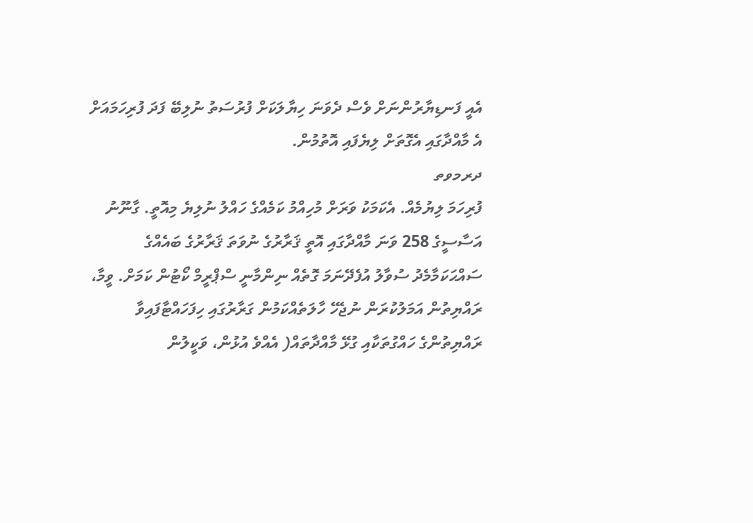އެއީ ފަނޑިޔާރުންނަށް ވެސް ދެވަނަ ހިޔާލަކަށް ފުރުސަތު ނުލިބޭ ފަދަ ފުރިހަމައަށް އެ މާއްދާގައި އެގޮތަށް ލިޔެފައި އޮތުމުން.
ދރމވތ
ފުރިހަމަ ލިޔުމެއް. އެކަމަކު ވަރަށް މުހިއްމު ކަމެއްގެ ހައްލު ނުލިޔެ މިއޮތީ. ގާނޫނު އަސާސީގެ 258 ވަނަ މާއްދާގައި އޮތީ ޤަރާރުގެ ނުވަތަ ޤަރާރުގެ ބައެއްގެ ސައްޙަކަމާމެދު ސުވާލު އުފެދޭނަމަ ގޮތެއް ނިންމާނީ ސްޕްރީމް ކޯޓުން ކަމަށް. ވީމާ، ރައްޔިތުން އަމަލުކުރަން ނުޖެހޭ ހާލަތެއްކަމުން ގަރާރުގައި ހިފަހައްޓާފައިވާ ރައްޔިތުންގެ ހައްގުތަކާއި ގުޅޭ މާއްދާތައް( އެއްވެ އުޅުން، ވަކީލުން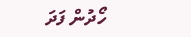ހޯދުން ފަދަ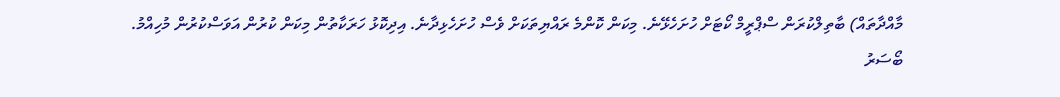މާއްދާތައް) ބާތިލްކުރަން ސްޕްރީމް ކޯޓަށް ހުށަހެޅޭނެ. މިކަން ކޮންމެ ރައްޔިތަކަށް ވެސް ހުށަހެޅިދާނެ. އިދިކޮޅު ހަރަކާތުން މިކަން ކުރުން އަވަސްކުރުން މުހިއްމު.
ބޯސަރު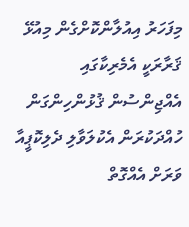މިފަހަރު އިއުލާންކޮށްގެން މިއުޅޭ ޤަރާރަކީ އެމެރިކާގައި އެއްޖިންސުން ޤުޅުންހިންގަން ހުއްދަކުރަން އެކުލަވާލި ދެލިކޮޕީއާ ވަރަށް އެއްގޮތް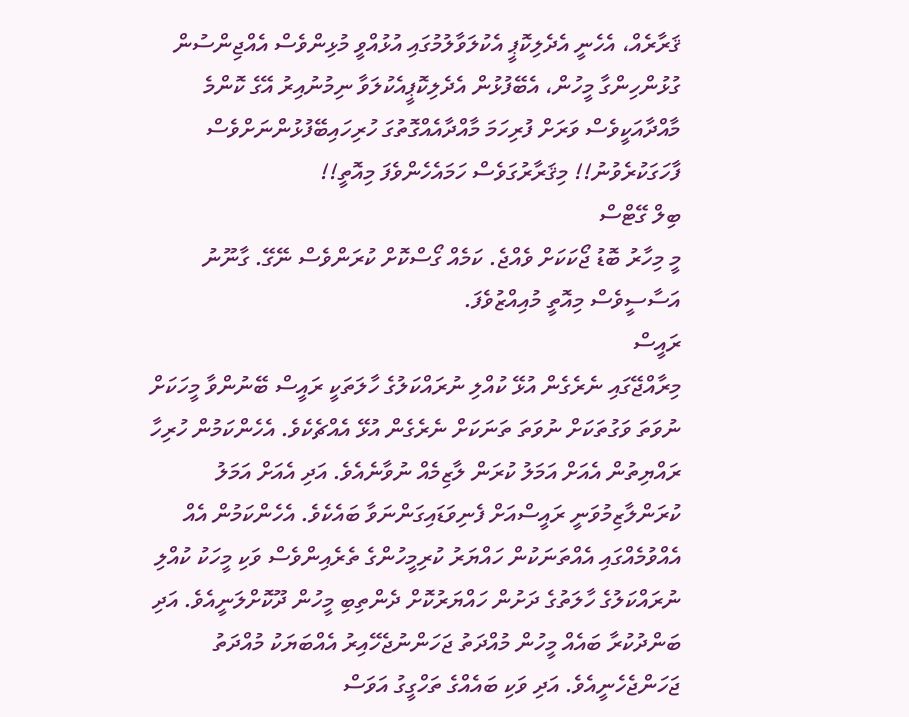ޤަރާރެއް، އެހެނީ އެދެލިކޮޕީ އެކުލަވާލުމުގައި އުޅުއްވީ މުޅިންވެސް އެއްޖިންސުން ގުޅުންހިންގާ މީހުން، އެބޭފުޅުން އެދެލިކޮޕީއެކުލަވާ ނިމުނުއިރު އޭގެ ކޮންމެ މާއްދާއަކީވެސް ވަރަށް ފުރިހަމަ މާއްދާއެއްގޮތުގަ ހުރިހައިބޭފުޅުންނަށްވެސް ފާހަގަކުރެވުނު!! މިޤަރާރުގަވެސް ހަމައެހެންވެފަ މިއޮތީ!!
ބިލް ގޭޓްސް
މީ މިހާރު ބޮޑު ޖޯކަކަށް ވެއްޖެ. ކަމެއް ގޯސްކޮށް ކުރަންވެސް ނޭގޭ. ގާނޫނު އަސާސީވެސް މިއޮތީ މުއިއްޒުވެފަ.
ރައީސް
މިރާއްޖޭގައި ނެރެގެން އުޅޭ ކުއްލި ނުރައްކަލުގެ ހާލަތަކީ ރައީސް ބޭނުންވާ މީހަކަށް ނުވަތަ ވަގުތަކަށް ނުވަތަ ތަނަކަށް ނެރެގެން އުޅޭ އެއްޗެކެވެ. އެހެންކަމުން ހުރިހާ ރައްޔިތުން އެއަށް އަމަލު ކުރަން ލާޒިމެއް ނުވާނެއެވެ. އަދި އެއަށް އަމަލު ކުރަންލާޒިމުވަނީ ރައީސްއަށް ފެނިވަޑައިގަންނަވާ ބައެކެވެ. އެހެންކަމުން އެއް އެއްވުމެއްގައި އެއްތަނަކުން ހައްޔަރު ކުރިމީހުންގެ ތެރެއިންވެސް ވަކި މީހަކު ކުއްލި ނުރައްކަލުގެ ހާލަތުގެ ދަށުން ހައްޔަރުކޮށް ދެންތިބި މީހުން ދޫކޮށްލަނީއެވެ. އަދި ބަންދުކުރާ ބައެއް މީހުން މުއްދަތު ޖަހަންނުޖެހޭއިރު އެއްބަޔަކު މުއްދަތު ޖަހަންޖެހެނީއެވެ. އަދި ވަކި ބައެއްގެ ތަހްގީގު އަވަސް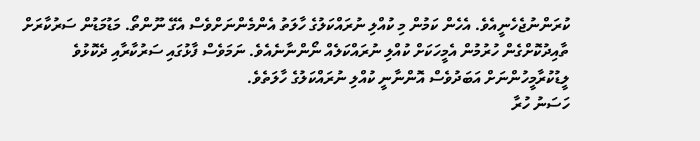ކުރަންނުޖެހެނީއެވެ. އެހެން ކަމުން މި ކުއްލި ނުރައްކަލުގެ ހާލަތު އެންމެންނަށްވެސް އެގޭ ނޫންތޯ. މަޑުމަޑުން ސަރުކާރަށް ތާއިދުކޮށްގެން ހުރުމުން އެމީހަކަށް ކުއްލި ނުރައްކަލެއް ނޯންނާނެއެވެ. ނަމަވެސް ފާޅުގައި ސަރުކާރާއި ދެކޮޅުވެ ލީޑުކުރާމީހުންނަށް އަބަދުވެސް އޮންނާނީ ކުއްލި ނުރައްކަލުގެ ހާލަތެވެ.
ހަސަނު ހުރާ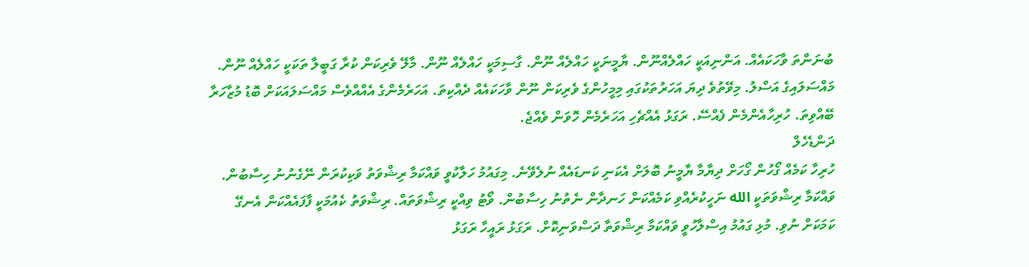ބުނަންތަ ވާހަކައެއް. އަންނިއަކީ ހައްލެއްނޫން. ޔާމީނަކީ ހައްލެއް ނޫން. ގާސިމަކީ ހައްލެއް ނޫން. މާލޭ ވެރިކަން ކުރާ ގަބީލާ ތަކަކީ ހައްލެއް ނޫން. މައްސަލައިގެ އަސްލު. މިވޭތުވެ ދިޔަ އަހަރުތަކުގައި މިމީހުންގެ ވެރިކަން ނޫން ވާހަކައެއް ދެއްކިތަ. އަހަރެމެންގެ އެއްއްވެސް މައްސަލައަކަށް ބޮޑު މުޒާހަރާ ބޭއްވިތަ. ހުރިހާއެންމެން ފެއްސޭ. ރަގަޅު އެއްޗެހި އަހަރެމެން ހޮވަން ވެއްޖެ.
ދަންޑެހެލް
ހުރިހާ ކަމެއް ގޯހުން ގޯހަށް ދިޔާމާ ޔާމީނު ބޮލަށް އެކަނި ކަނޑައެއް ނުލެވޭނެ. މިގައުމު ހަލާކުވީ ވައްކަމާ ރިޝްވަތު ވަކިކުރަން ނޭގެނުނު ހިސާބުން. ވައްކަމާ ރިޝްވަތަކީ الله ނަހީކުރެއްވި ކަމެއްކަން ހަނދާން ނެތުނު ހިސާބުން. ވޯޓު ވިއްކީ ރިޝްވަތައް. ރިޝްވަތު ކެއުމަކީ ފާފައެއްކަން އެނގޭ ކަމަކަށް ނުވި. މުޅި ގައުމު އިސްލާހުވީ ވައްކަމާ ރިޝްވަތާ ދަސްވަނިކޮށް. ރަގަޅު ރައީހާ ރަގަޅު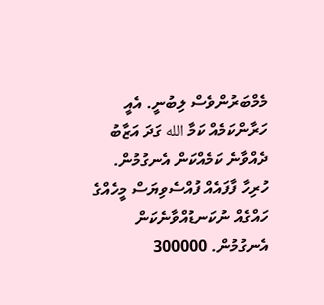މެމްބަރުންވެސް ލިބުނީ. އެއީ ހަރާންކަމެއް ކަމާ الله ގަދަ އަޒާބު ދެއްވާނެ ކަމެއްކަން އެނގުމުން. ހުރިހާ ފާފައެއް ފުއްސެވިޔަސް މީހެއްގެ ހައްގެއް ނުކަނޑުއްވާނެކަން އެނގުމުން. 300000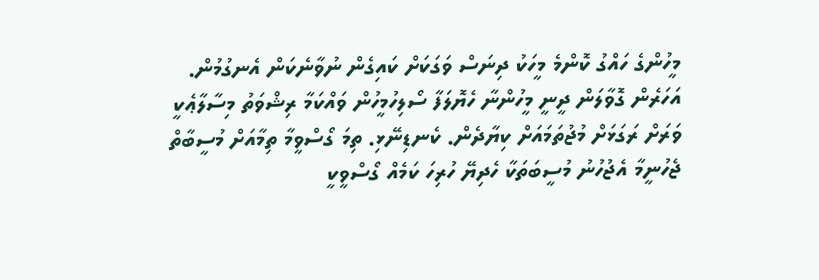މީހުންގެ ހައްގު ކޮންމެ މީހަކު ދިނަސް ވަގަކަށް ކައިގެން ނުވާނެކަން އެނގުމުން. އަހަރެން ގޮވާލަން ދީނީ މީހުންނާ ހެޔޮލަފާ ސޯލިހުމީހުން ވައްކަމާ ރިޝްވަތު މިސާލާޢެކީ ވަރަށް ރަގަޅަށް މުޖުތަމައަށް ކިޔާދެން. ކެނޑިނޭޅި. ތިމަ ގޯސްވީމާ ތިމާއަށް މުސީބާތް ޖެހުނީމާ އެޖުހުނު މުސީބަތަކާ ހެދިޔޭ ހުރިހަ ކަމެއް ގޯސްވީކީ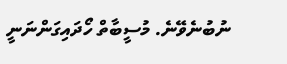ނުބުނެވޭނެ. މުސީބާތް ހޯދައިގަންނަނީ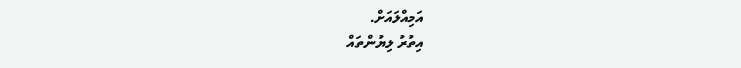އަމިއްލައަށް.
އިތުރު ލިޔުންތައް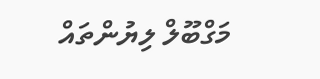މަގްބޫލް ލިޔުންތައް